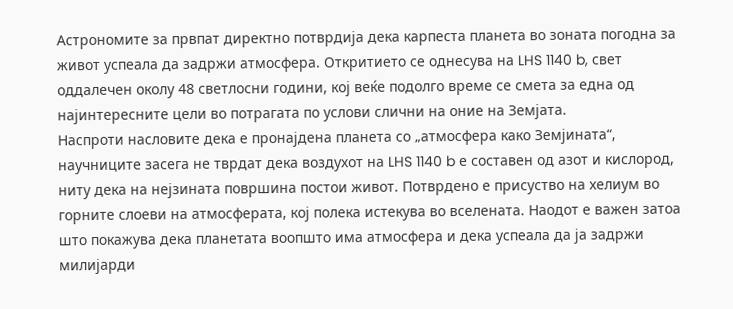Астрономите за првпат директно потврдија дека карпеста планета во зоната погодна за живот успеала да задржи атмосфера. Откритието се однесува на LHS 1140 b, свет оддалечен околу 48 светлосни години, кој веќе подолго време се смета за една од најинтересните цели во потрагата по услови слични на оние на Земјата.
Наспроти насловите дека е пронајдена планета со „атмосфера како Земјината“, научниците засега не тврдат дека воздухот на LHS 1140 b е составен од азот и кислород, ниту дека на нејзината површина постои живот. Потврдено е присуство на хелиум во горните слоеви на атмосферата, кој полека истекува во вселената. Наодот е важен затоа што покажува дека планетата воопшто има атмосфера и дека успеала да ја задржи милијарди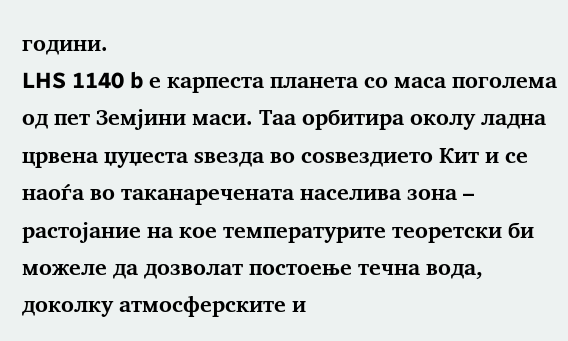години.
LHS 1140 b е карпеста планета со маса поголема од пет Земјини маси. Таа орбитира околу ладна црвена џуџеста ѕвезда во соѕвездието Кит и се наоѓа во таканаречената населива зона – растојание на кое температурите теоретски би можеле да дозволат постоење течна вода, доколку атмосферските и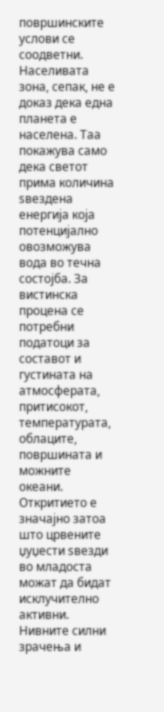површинските услови се соодветни.
Населивата зона, сепак, не е доказ дека една планета е населена. Таа покажува само дека светот прима количина ѕвездена енергија која потенцијално овозможува вода во течна состојба. За вистинска процена се потребни податоци за составот и густината на атмосферата, притисокот, температурата, облаците, површината и можните океани.
Откритието е значајно затоа што црвените џуџести ѕвезди во младоста можат да бидат исклучително активни. Нивните силни зрачења и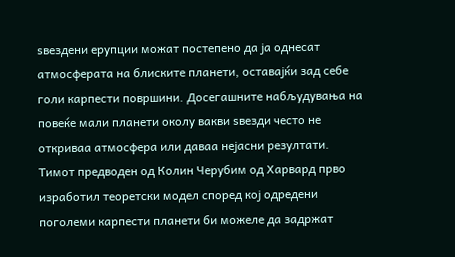ѕвездени ерупции можат постепено да ја однесат атмосферата на блиските планети, оставајќи зад себе голи карпести површини. Досегашните набљудувања на повеќе мали планети околу вакви ѕвезди често не откриваа атмосфера или даваа нејасни резултати.
Тимот предводен од Колин Черубим од Харвард прво изработил теоретски модел според кој одредени поголеми карпести планети би можеле да задржат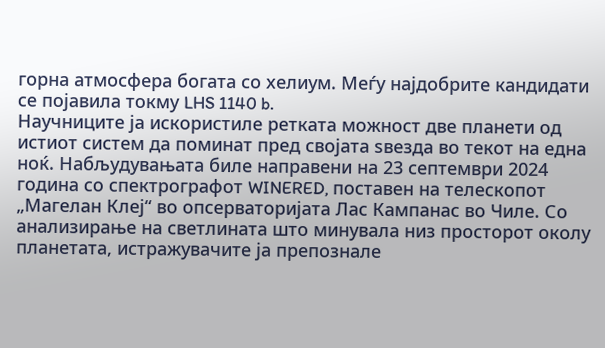горна атмосфера богата со хелиум. Меѓу најдобрите кандидати се појавила токму LHS 1140 b.
Научниците ја искористиле ретката можност две планети од истиот систем да поминат пред својата ѕвезда во текот на една ноќ. Набљудувањата биле направени на 23 септември 2024 година со спектрографот WINERED, поставен на телескопот „Магелан Клеј“ во опсерваторијата Лас Кампанас во Чиле. Со анализирање на светлината што минувала низ просторот околу планетата, истражувачите ја препознале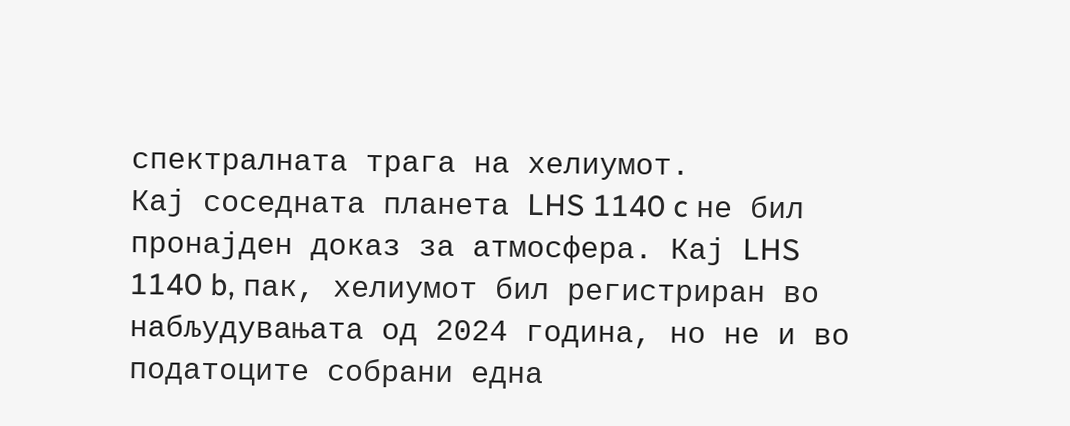спектралната трага на хелиумот.
Кај соседната планета LHS 1140 c не бил пронајден доказ за атмосфера. Кај LHS 1140 b, пак, хелиумот бил регистриран во набљудувањата од 2024 година, но не и во податоците собрани една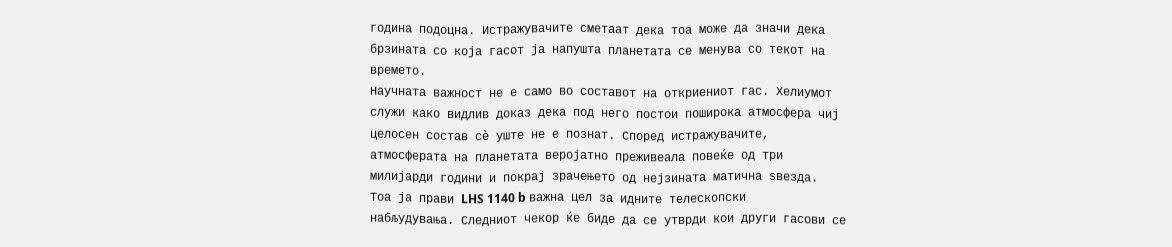година подоцна. Истражувачите сметаат дека тоа може да значи дека брзината со која гасот ја напушта планетата се менува со текот на времето.
Научната важност не е само во составот на откриениот гас. Хелиумот служи како видлив доказ дека под него постои поширока атмосфера чиј целосен состав сè уште не е познат. Според истражувачите, атмосферата на планетата веројатно преживеала повеќе од три милијарди години и покрај зрачењето од нејзината матична ѕвезда.
Тоа ја прави LHS 1140 b важна цел за идните телескопски набљудувања. Следниот чекор ќе биде да се утврди кои други гасови се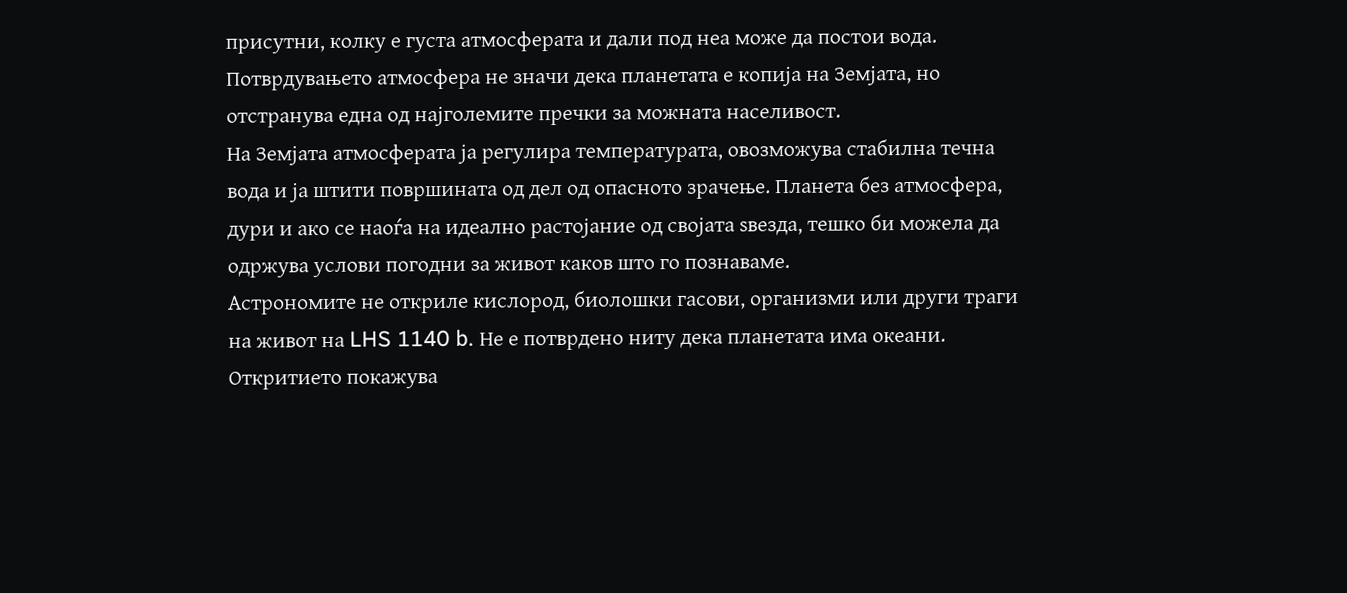присутни, колку е густа атмосферата и дали под неа може да постои вода. Потврдувањето атмосфера не значи дека планетата е копија на Земјата, но отстранува една од најголемите пречки за можната населивост.
На Земјата атмосферата ја регулира температурата, овозможува стабилна течна вода и ја штити површината од дел од опасното зрачење. Планета без атмосфера, дури и ако се наоѓа на идеално растојание од својата ѕвезда, тешко би можела да одржува услови погодни за живот каков што го познаваме.
Астрономите не откриле кислород, биолошки гасови, организми или други траги на живот на LHS 1140 b. Не е потврдено ниту дека планетата има океани. Откритието покажува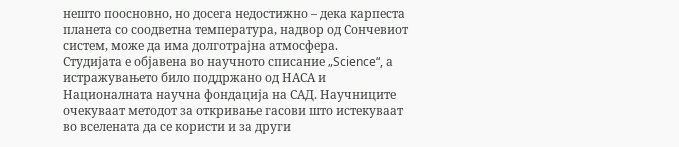нешто поосновно, но досега недостижно – дека карпеста планета со соодветна температура, надвор од Сончевиот систем, може да има долготрајна атмосфера.
Студијата е објавена во научното списание „Science“, а истражувањето било поддржано од НАСА и Националната научна фондација на САД. Научниците очекуваат методот за откривање гасови што истекуваат во вселената да се користи и за други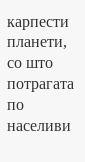карпести планети, со што потрагата по населиви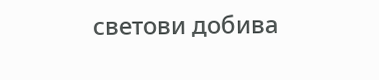светови добива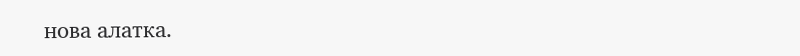нова алатка.